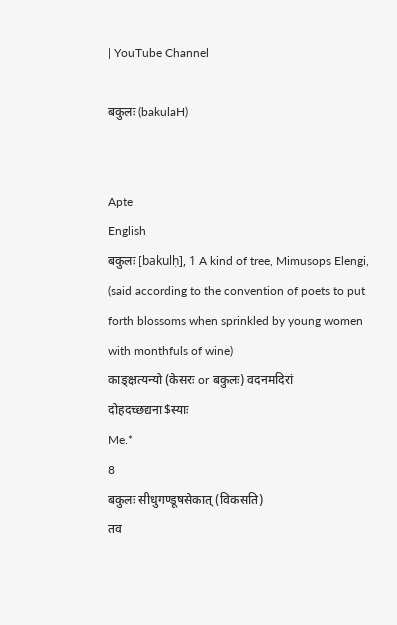| YouTube Channel

बकुलः (bakulaH)


Apte
English
बकुलः [bakulḥ], 1 A kind of tree, Mimusops Elengi, (said according to the convention of poets to put forth blossoms when sprinkled by young women with monthfuls of wine)
काङ्क्षत्यन्यो (केसरः or बकुलः) वदनमदिरां दोहदच्छद्यना$स्याः
Me.*
8
बकुलः सीधुगण्डूषसेकात् (विकसति)
तव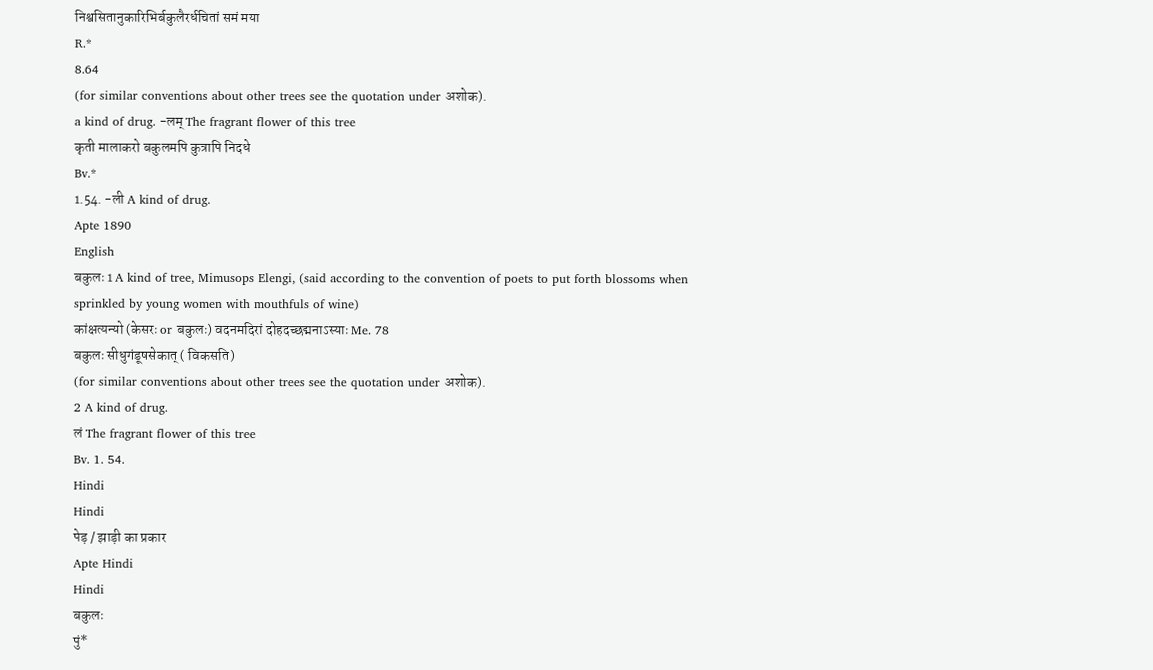निश्वसितानुकारिभिर्बकुलैरर्धचितां समं मया
R.*
8.64
(for similar conventions about other trees see the quotation under अशोक).
a kind of drug. -लम् The fragrant flower of this tree
कृती मालाकरो बकुलमपि कुत्रापि निदधे
Bv.*
1.54. -ली A kind of drug.
Apte 1890
English
बकुलः 1 A kind of tree, Mimusops Elengi, (said according to the convention of poets to put forth blossoms when sprinkled by young women with mouthfuls of wine)
कांक्षत्यन्यो (केसरः or बकुलः) वदनमदिरां दोहदच्छद्मनाऽस्याः Me. 78
बकुलः सीधुगंडूषसेकात् ( विकसति)
(for similar conventions about other trees see the quotation under अशोक).
2 A kind of drug.
लं The fragrant flower of this tree
Bv. 1. 54.
Hindi
Hindi
पेड़ / झाड़ी का प्रकार
Apte Hindi
Hindi
बकुलः
पुं*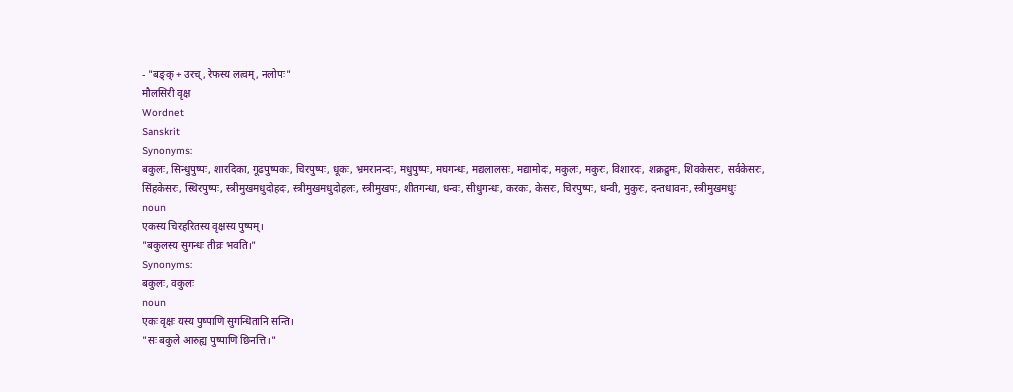- "बङ्क् + उरच्, रेफस्य लत्वम्, नलोपः"
मौलसिरी वृक्ष
Wordnet
Sanskrit
Synonyms:
बकुलः, सिन्धुपुष्पः, शारदिका, गूढपुष्पकः, चिरपुष्पः, धूकः, भ्रमरानन्दः, मधुपुष्पः, मघगन्धः, मद्यलालसः, मद्यामोदः, मकुलः, मकुरः, विशारदः, शक्रद्रुमः, शिवकेसरः, सर्वकेसरः, सिंहकेसरः, स्थिरपुष्पः, स्त्रीमुखमधुदोहदः, स्त्रीमुखमधुदोहलः, स्त्रीमुखपः, शीतगन्धा, धन्वः, सीधुगन्धः, करकः, केसरः, चिरपुष्पः, धन्वी, मुकुरः, दन्तधावनः, स्त्रीमुखमधुः
noun
एकस्य चिरहरितस्य वृक्षस्य पुष्पम्।
"बकुलस्य सुगन्धः तीव्रः भवति।"
Synonyms:
बकुलः, वकुलः
noun
एकः वृक्षः यस्य पुष्पाणि सुगन्धितानि सन्ति।
"सः बकुले आरुह्य पुष्पाणि छिनत्ति।"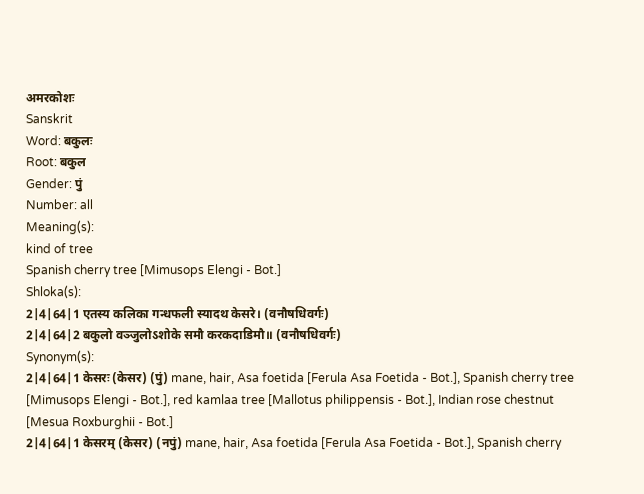अमरकोशः
Sanskrit
Word: बकुलः
Root: बकुल
Gender: पुं
Number: all
Meaning(s):
kind of tree
Spanish cherry tree [Mimusops Elengi - Bot.]
Shloka(s):
2|4|64|1 एतस्य कलिका गन्धफली स्यादथ केसरे। (वनौषधिवर्गः)
2|4|64|2 बकुलो वञ्जुलोऽशोके समौ करकदाडिमौ॥ (वनौषधिवर्गः)
Synonym(s):
2|4|64|1 केसरः (केसर) (पुं) mane, hair, Asa foetida [Ferula Asa Foetida - Bot.], Spanish cherry tree [Mimusops Elengi - Bot.], red kamlaa tree [Mallotus philippensis - Bot.], Indian rose chestnut [Mesua Roxburghii - Bot.]
2|4|64|1 केसरम् (केसर) (नपुं) mane, hair, Asa foetida [Ferula Asa Foetida - Bot.], Spanish cherry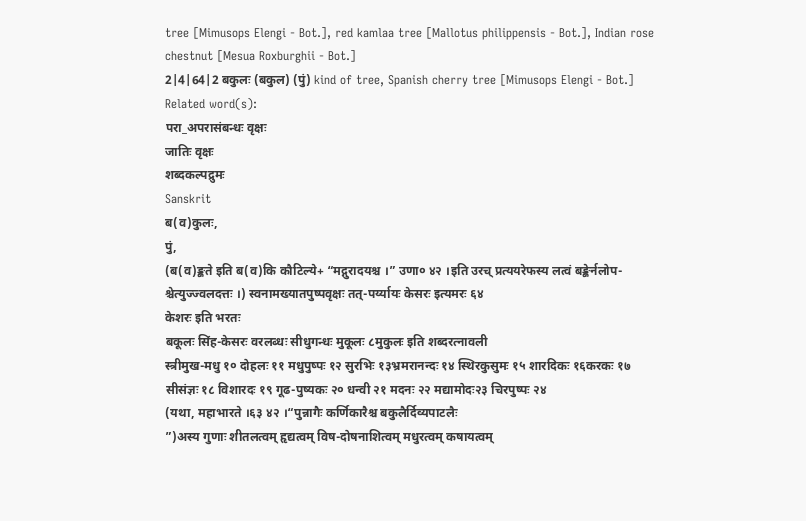tree [Mimusops Elengi - Bot.], red kamlaa tree [Mallotus philippensis - Bot.], Indian rose chestnut [Mesua Roxburghii - Bot.]
2|4|64|2 बकुलः (बकुल) (पुं) kind of tree, Spanish cherry tree [Mimusops Elengi - Bot.]
Related word(s):
परा_अपरासंबन्धः वृक्षः
जातिः वृक्षः
शब्दकल्पद्रुमः
Sanskrit
ब(व)कुलः,
पुं,
(ब(व)ङ्कते इति ब(व)कि कौटिल्ये+ “मद्गुरादयश्च ।” उणा० ४२ ।इति उरच् प्रत्ययरेफस्य लत्वं बङ्केर्नलोप-श्चेत्युज्ज्वलदत्तः ।) स्वनामख्यातपुष्पवृक्षः तत्-पर्य्यायः केसरः इत्यमरः ६४
केशरः इति भरतः
बकूलः सिंह-केसरः वरलब्धः सीधुगन्धः मुकूलः ८मुकुलः इति शब्दरत्नावली
स्त्रीमुख-मधु १० दोहलः ११ मधुपुष्पः १२ सुरभिः १३भ्रमरानन्दः १४ स्थिरकुसुमः १५ शारदिकः १६करकः १७ सीसंज्ञः १८ विशारदः १९ गूढ-पुष्यकः २० धन्वी २१ मदनः २२ मद्यामोदः२३ चिरपुष्पः २४
(यथा, महाभारते ।६३ ४२ ।“पुन्नागैः कर्णिकारैश्च बकुलैर्दिव्यपाटलैः
”)अस्य गुणाः शीतलत्वम् हृद्यत्वम् विष-दोषनाशित्वम् मधुरत्वम् कषायत्वम्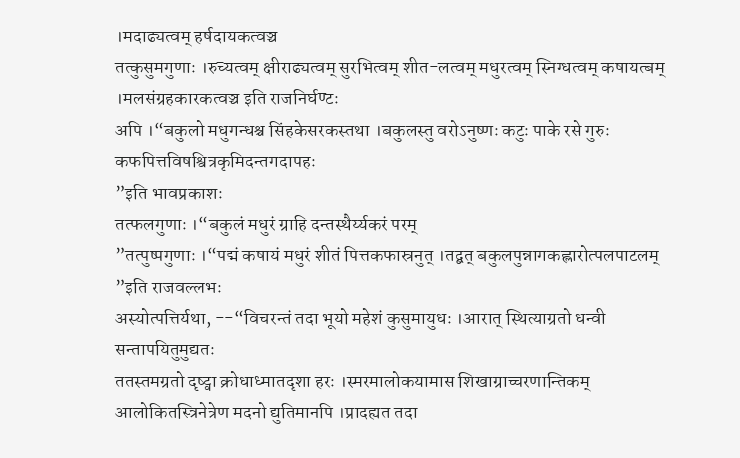।मदाढ्यत्वम् हर्षदायकत्वञ्च
तत्कुसुमगुणाः ।रुच्यत्वम् क्षीराढ्यत्वम् सुरभित्वम् शीत-लत्वम् मधुरत्वम् स्निग्धत्वम् कषायत्बम् ।मलसंग्रहकारकत्वञ्च इति राजनिर्घण्टः
अपि ।“बकुलो मधुगन्धश्च सिंहकेसरकस्तथा ।बकुलस्तु वरोऽनुष्णः कटुः पाके रसे गुरुः
कफपित्तविषश्वित्रकृमिदन्तगदापहः
”इति भावप्रकाशः
तत्फलगुणाः ।“बकुलं मधुरं ग्राहि दन्तस्थैर्य्यकरं परम्
”तत्पुष्पगुणाः ।“पद्मं कषायं मधुरं शीतं पित्तकफास्रनुत् ।तद्बत् बकुलपुन्नागकह्लारोत्पलपाटलम्
”इति राजवल्लभः
अस्योत्पत्तिर्यथा, --“विचरन्तं तदा भूयो महेशं कुसुमायुधः ।आरात् स्थित्याग्रतो धन्वी सन्तापयितुमुद्यतः
ततस्तमग्रतो दृष्ट्वा क्रोधाध्मातदृशा हरः ।स्मरमालोकयामास शिखाग्राच्चरणान्तिकम्
आलोकितस्त्रिनेत्रेण मदनो द्युतिमानपि ।प्रादह्यत तदा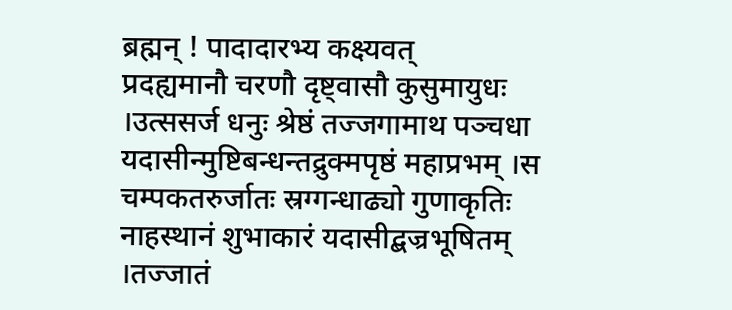ब्रह्मन् ! पादादारभ्य कक्ष्यवत्
प्रदह्यमानौ चरणौ दृष्ट्वासौ कुसुमायुधः ।उत्ससर्ज धनुः श्रेष्ठं तज्जगामाथ पञ्चधा
यदासीन्मुष्टिबन्धन्तद्रुक्मपृष्ठं महाप्रभम् ।स चम्पकतरुर्जातः स्रग्गन्धाढ्यो गुणाकृतिः
नाहस्थानं शुभाकारं यदासीद्बज्रभूषितम् ।तज्जातं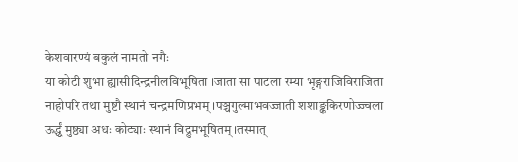केशवारण्यं बकुलं नामतो नगैः
या कोटी शुभा ह्यासीदिन्द्रनीलविभूषिता ।जाता सा पाटला रम्या भृङ्गराजिविराजिता
नाहोपरि तथा मुष्टौ स्थानं चन्द्रमणिप्रभम् ।पञ्चगुल्माभवज्जाती शशाङ्ककिरणोज्ज्वला
ऊर्द्ध्वं मुष्ठ्या अधः कोट्याः स्थानं विद्रुमभूषितम् ।तस्मात्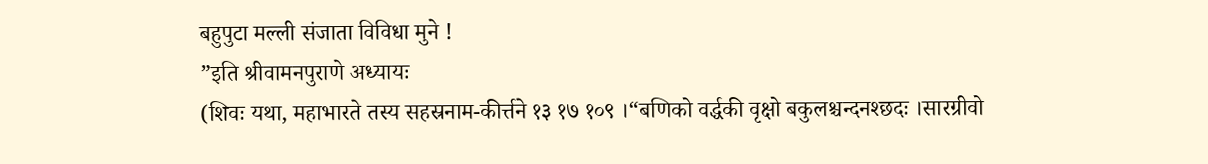बहुपुटा मल्ली संजाता विविधा मुने !
”इति श्रीवामनपुराणे अध्यायः
(शिवः यथा, महाभारते तस्य सहस्रनाम-कीर्त्तने १३ १७ १०९ ।“बणिको वर्द्धकी वृक्षो बकुलश्चन्दनश्छदः ।सारग्रीवो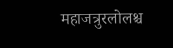महाजत्रुरलोलश्च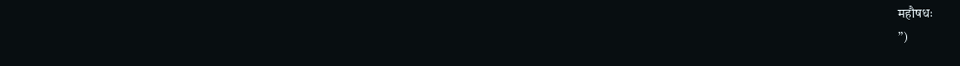महौषधः
”)